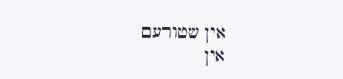אין שטורעם
אין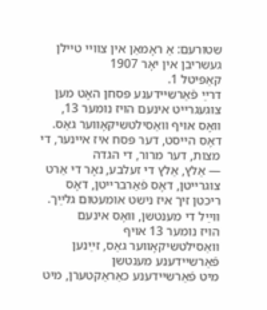שטורעם: אַ ראָמאַן אין צװײ טײלן
געשריבן אין יאָר 1907
קאַפּיטל 1.
דרײַ פֿאַרשײדענע פּסחן האָט מען צוגעגרײט אינעם הױז נומער 13,
װאָס אױף װאַסילטשיקאָװער גאַס.
דאָס הײסט, דער פּסח איז אײנער, די מצות, דער מרור, די הגדה
― אַלץ, אַלץ די זעלבע, נאָר די אַרט צוגרײטן, דאָס פֿאַרברײטן, דאָס
ריכטן זיך איז נישט אומעטום גלײַך. װײַל די מענטשן, װאָס אינעם
הױז נומער 13 אױף װאַסילטשיקאָװער גאַס, זײַנען פֿאַרשײדענע מענטשן
מיט פֿאַרשײדענע כאַראַקטערן, מיט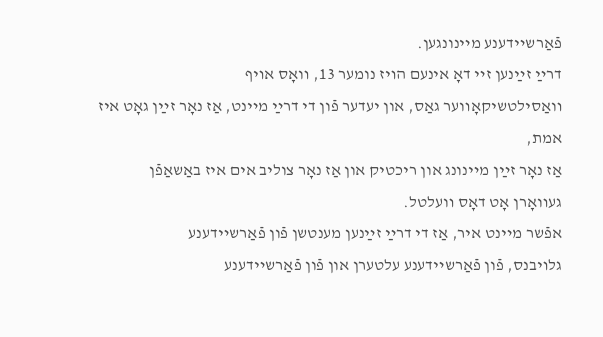פֿאַרשײדענע מײנונגען.
דרײַ זײַנען זײ דאָ אינעם הױז נומער 13, װאָס אױף
װאַסילטשיקאָװער גאַס, און יעדער פֿון די דרײַ מײנט, אַז נאָר זײַן גאָט איז אמת,
אַז נאָר זײַן מײנונג און ריכטיק און אַז נאָר צוליב אים איז באַשאַפֿן
געװאָרן אָט דאָס װעלטל.
אפֿשר מײנט איר, אַז די דרײַ זײַנען מענטשן פֿון פֿאַרשײדענע
גלױבנס, פֿון פֿאַרשײדענע עלטערן און פֿון פֿאַרשײדענע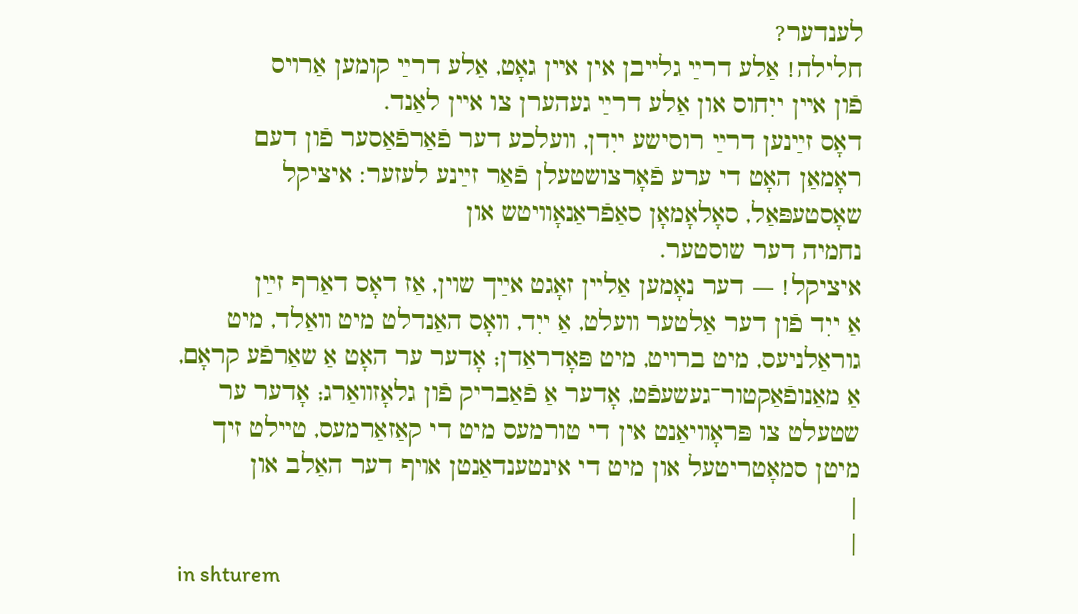לענדער?
חלילה! אַלע דרײַ גלײבן אין אײן גאָט, אַלע דרײַ קומען אַרױס
פֿון אײן ייִחוס און אַלע דרײַ געהערן צו אײן לאַנד.
דאָס זײַנען דרײַ רוסישע ייִדן, װעלכע דער פֿאַרפֿאַסער פֿון דעם
ראָמאַן האָט די ערע פֿאָרצושטעלן פֿאַר זײַנע לעזער: איציקל
שאָסטעפּאַל, סאָלאָמאָן סאַפֿראַנאָװיטש און
נחמיה דער שוסטער.
איציקל! ― דער נאָמען אַלײן זאָגט אײַך שױן, אַז דאָס דאַרף זײַן
אַ ייִד פֿון דער אַלטער װעלט, אַ ייִד, װאָס האַנדלט מיט װאַלד, מיט
גוראַלניעס, מיט ברױט, מיט פּאָדראַדן; אָדער ער האָט אַ שאַרפֿע קראָם,
אַ מאַנופֿאַקטור־געשעפֿט, אָדער אַ פֿאַבריק פֿון גלאָזװאַרג; אָדער ער
שטעלט צו פּראָװיאַנט אין די טורמעס מיט די קאַזאַרמעס, טײלט זיך
מיטן סמאָטריטעל און מיט די אינטענדאַנטן אױף דער האַלב און
|
|
in shturem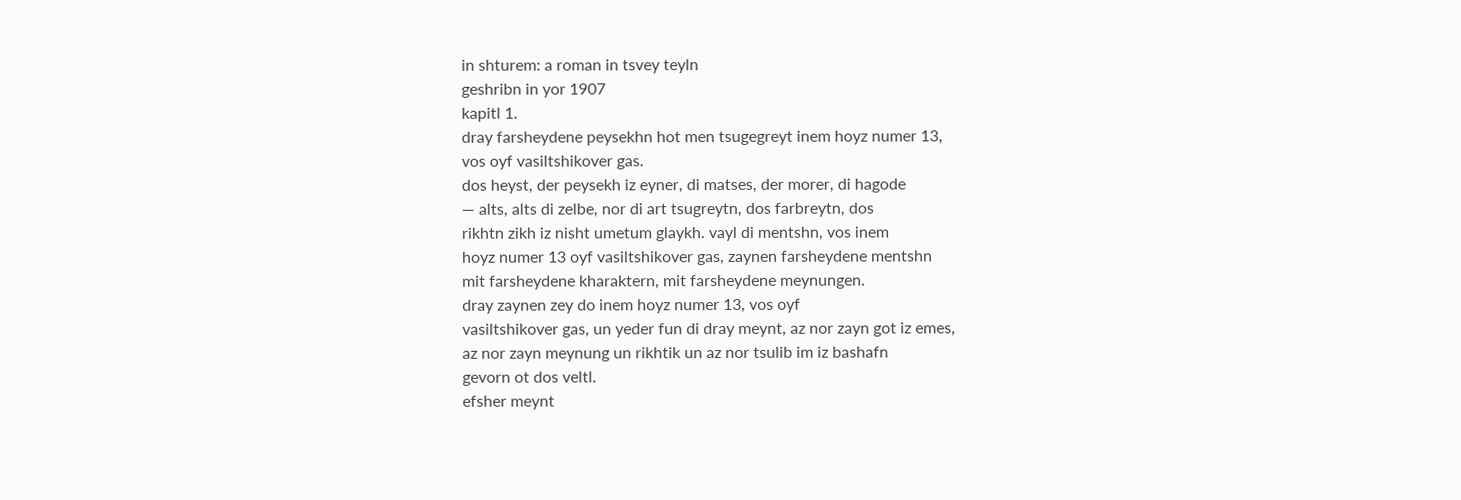in shturem: a roman in tsvey teyln
geshribn in yor 1907
kapitl 1.
dray farsheydene peysekhn hot men tsugegreyt inem hoyz numer 13,
vos oyf vasiltshikover gas.
dos heyst, der peysekh iz eyner, di matses, der morer, di hagode
― alts, alts di zelbe, nor di art tsugreytn, dos farbreytn, dos
rikhtn zikh iz nisht umetum glaykh. vayl di mentshn, vos inem
hoyz numer 13 oyf vasiltshikover gas, zaynen farsheydene mentshn
mit farsheydene kharaktern, mit farsheydene meynungen.
dray zaynen zey do inem hoyz numer 13, vos oyf
vasiltshikover gas, un yeder fun di dray meynt, az nor zayn got iz emes,
az nor zayn meynung un rikhtik un az nor tsulib im iz bashafn
gevorn ot dos veltl.
efsher meynt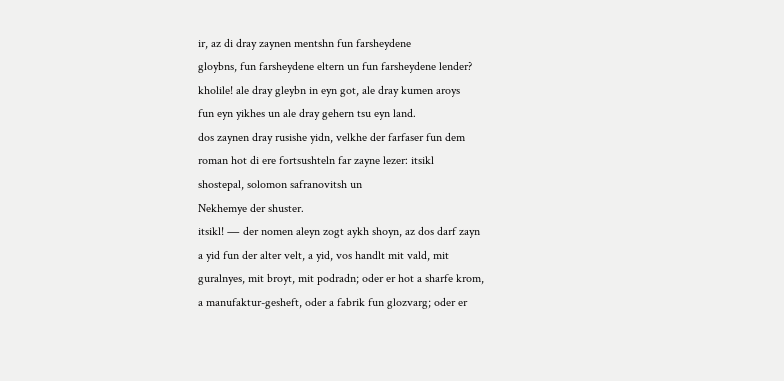ir, az di dray zaynen mentshn fun farsheydene
gloybns, fun farsheydene eltern un fun farsheydene lender?
kholile! ale dray gleybn in eyn got, ale dray kumen aroys
fun eyn yikhes un ale dray gehern tsu eyn land.
dos zaynen dray rusishe yidn, velkhe der farfaser fun dem
roman hot di ere fortsushteln far zayne lezer: itsikl
shostepal, solomon safranovitsh un
Nekhemye der shuster.
itsikl! ― der nomen aleyn zogt aykh shoyn, az dos darf zayn
a yid fun der alter velt, a yid, vos handlt mit vald, mit
guralnyes, mit broyt, mit podradn; oder er hot a sharfe krom,
a manufaktur-gesheft, oder a fabrik fun glozvarg; oder er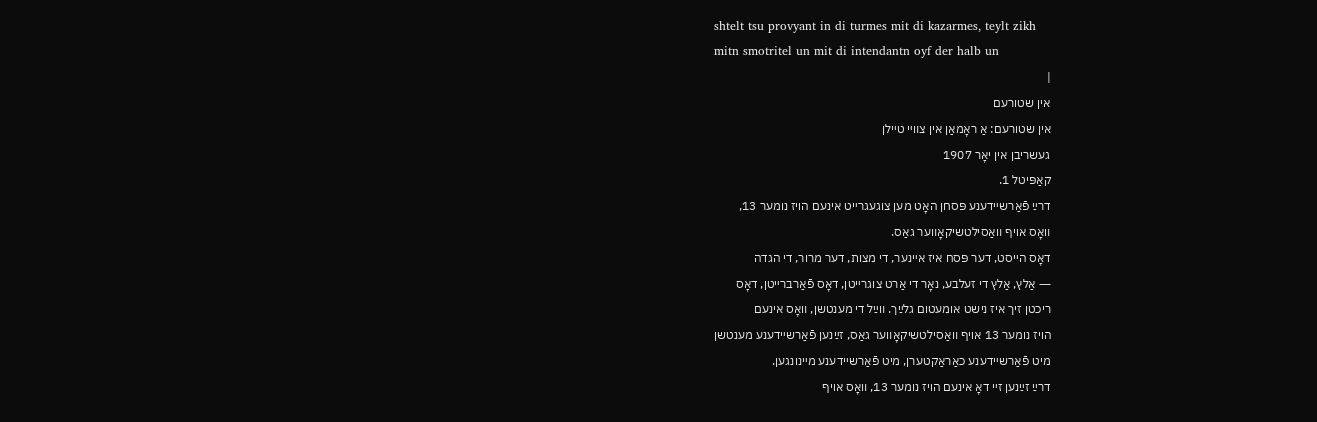shtelt tsu provyant in di turmes mit di kazarmes, teylt zikh
mitn smotritel un mit di intendantn oyf der halb un
|
אין שטורעם
אין שטורעם: אַ ראָמאַן אין צװײ טײלן
געשריבן אין יאָר 1907
קאַפּיטל 1.
דרײַ פֿאַרשײדענע פּסחן האָט מען צוגעגרײט אינעם הױז נומער 13,
װאָס אױף װאַסילטשיקאָװער גאַס.
דאָס הײסט, דער פּסח איז אײנער, די מצות, דער מרור, די הגדה
― אַלץ, אַלץ די זעלבע, נאָר די אַרט צוגרײטן, דאָס פֿאַרברײטן, דאָס
ריכטן זיך איז נישט אומעטום גלײַך. װײַל די מענטשן, װאָס אינעם
הױז נומער 13 אױף װאַסילטשיקאָװער גאַס, זײַנען פֿאַרשײדענע מענטשן
מיט פֿאַרשײדענע כאַראַקטערן, מיט פֿאַרשײדענע מײנונגען.
דרײַ זײַנען זײ דאָ אינעם הױז נומער 13, װאָס אױף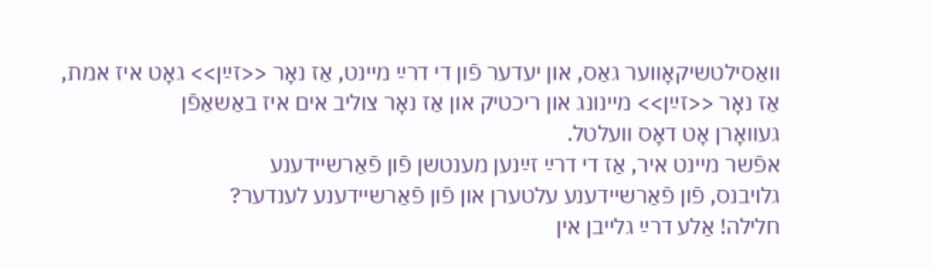װאַסילטשיקאָװער גאַס, און יעדער פֿון די דרײַ מײנט, אַז נאָר <<זײַן>> גאָט איז אמת,
אַז נאָר <<זײַן>> מײנונג און ריכטיק און אַז נאָר צוליב אים איז באַשאַפֿן
געװאָרן אָט דאָס װעלטל.
אפֿשר מײנט איר, אַז די דרײַ זײַנען מענטשן פֿון פֿאַרשײדענע
גלױבנס, פֿון פֿאַרשײדענע עלטערן און פֿון פֿאַרשײדענע לענדער?
חלילה! אַלע דרײַ גלײבן אין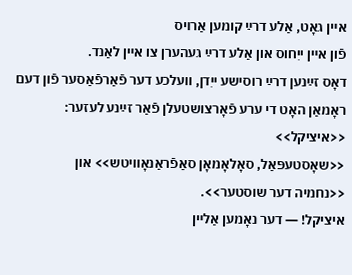אײן גאָט, אַלע דרײַ קומען אַרױס
פֿון אײן ייִחוס און אַלע דרײַ געהערן צו אײן לאַנד.
דאָס זײַנען דרײַ רוסישע ייִדן, װעלכע דער פֿאַרפֿאַסער פֿון דעם
ראָמאַן האָט די ערע פֿאָרצושטעלן פֿאַר זײַנע לעזער: <<איציקל>>
<<שאָסטעפּאַל, סאָלאָמאָן סאַפֿראַנאָװיטש>> און
<<נחמיה דער שוסטער>>.
איציקל! ― דער נאָמען אַלײן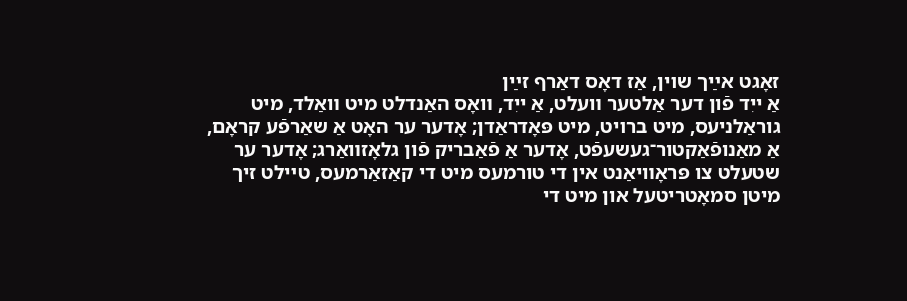זאָגט אײַך שױן, אַז דאָס דאַרף זײַן
אַ ייִד פֿון דער אַלטער װעלט, אַ ייִד, װאָס האַנדלט מיט װאַלד, מיט
גוראַלניעס, מיט ברױט, מיט פּאָדראַדן; אָדער ער האָט אַ שאַרפֿע קראָם,
אַ מאַנופֿאַקטור־געשעפֿט, אָדער אַ פֿאַבריק פֿון גלאָזװאַרג; אָדער ער
שטעלט צו פּראָװיאַנט אין די טורמעס מיט די קאַזאַרמעס, טײלט זיך
מיטן סמאָטריטעל און מיט די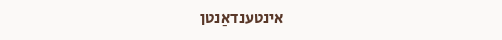אינטענדאַנטן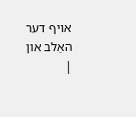אױף דער האַלב און
|